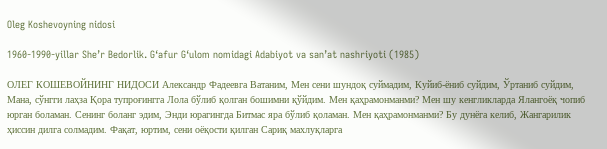Oleg Koshevoyning nidosi

1960-1990-yillar She’r Bedorlik. G‘afur G‘ulom nomidagi Adabiyot va san’at nashriyoti (1985)

ОЛЕГ КОШЕВОЙНИНГ НИДОСИ Александр Фадеевга Ватаним, Мен сени шундоқ суймадим, Куйиб-ёниб суйдим, Ўртаниб суйдим, Мана, сўнгги лаҳза Қора тупроғингга Лола бўлиб қолган бошимни қўйдим. Мен қаҳрамонманми? Мен шу кенгликларда Ялангоёқ чопиб юрган боламан. Сенинг боланг эдим, Энди юрагингда Битмас яра бўлиб қоламан. Мен қаҳрамонманми? Бу дунёга келиб, Жангарилик ҳиссин дилга солмадим. Фақат, юртим, сени оёқости қилган Сариқ махлуқларга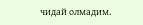чидай олмадим.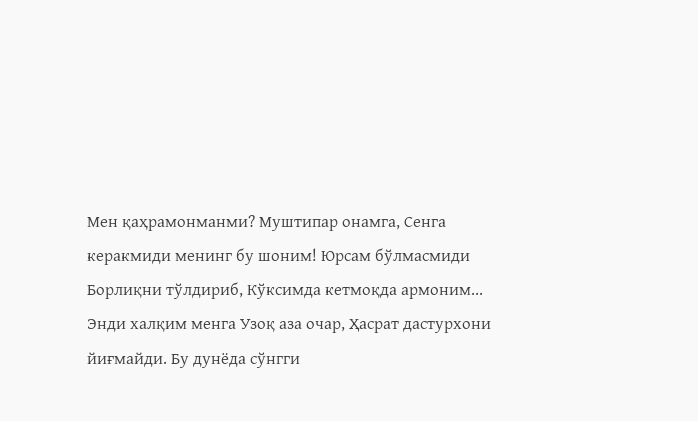Мен қаҳрамонманми? Муштипар онамга, Сенга керакмиди менинг бу шоним! Юрсам бўлмасмиди Борлиқни тўлдириб, Кўксимда кетмоқда армоним... Энди халқим менга Узоқ аза очар, Ҳасрат дастурхони йиғмайди. Бу дунёда сўнгги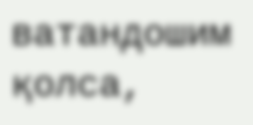ватандошим қолса,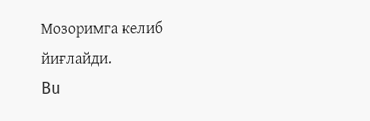Мозоримга келиб йиғлайди.
Bu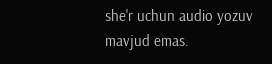she'r uchun audio yozuv mavjud emas.